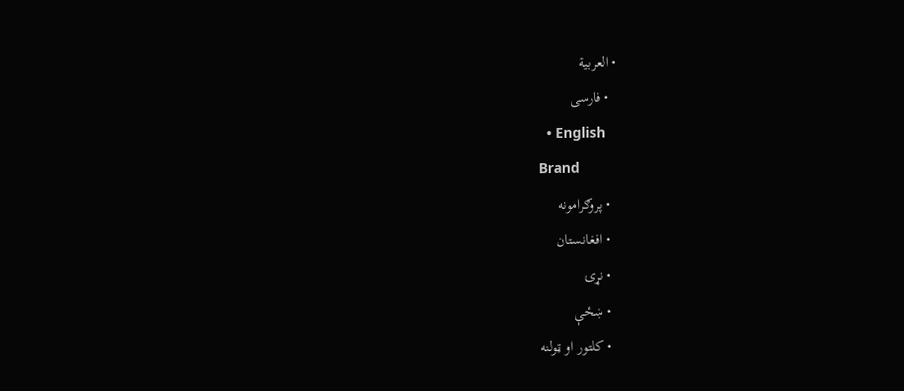• العربية
  • فارسی
  • English
Brand
  • پروګرامونه
  • افغانستان
  • نړۍ
  • ښځې
  • کلتور او ټولنه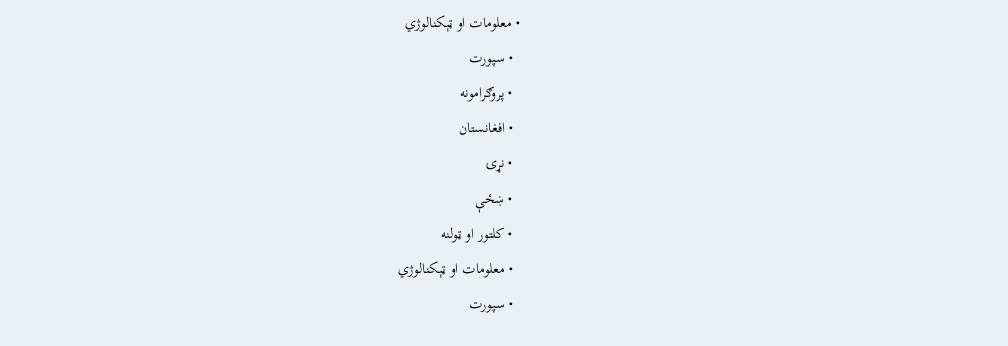• معلومات او ټېکنالوژي
  • سپورت
  • پروګرامونه
  • افغانستان
  • نړۍ
  • ښځې
  • کلتور او ټولنه
  • معلومات او ټېکنالوژي
  • سپورت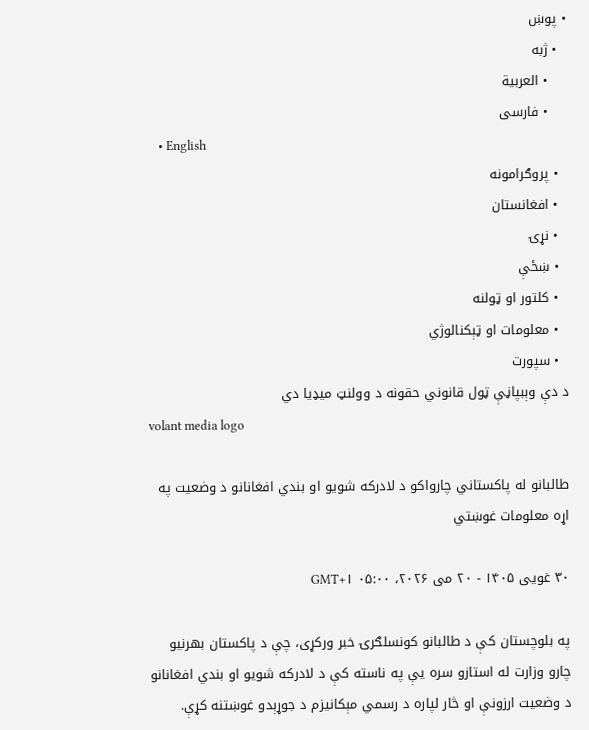• پوښ
  • ژبه
    • العربية
    • فارسی
    • English
  • پروګرامونه
  • افغانستان
  • نړۍ
  • ښځې
  • کلتور او ټولنه
  • معلومات او ټېکنالوژي
  • سپورت
د دې وېبپاڼې ټول قانوني حقونه د وولنټ میډیا دي
volant media logo

طالبانو له پاکستاني چارواکو د لادرکه شویو او بندي افغانانو د وضعیت په اړه معلومات غوښتي

۳۰ غویی ۱۴۰۵ - ۲۰ می ۲۰۲۶، ۰۵:۰۰ GMT+۱

په بلوچستان کې د طالبانو کونسلګرۍ خبر ورکړی، چې د پاکستان بهرنیو چارو وزارت له استازو سره یې په ناسته کې د لادرکه شویو او بندي افغانانو د وضعیت ارزونې او څار لپاره د رسمي‌ مېکانیزم د جوړېدو غوښتنه کړې.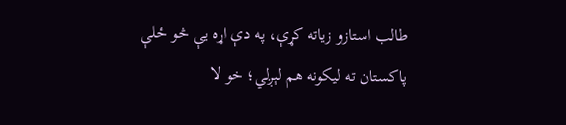طالب استازو زیاته کړې، په دې اړه یې څو ځلې پاکستان ته لیکونه هم لېږلي؛ خو لا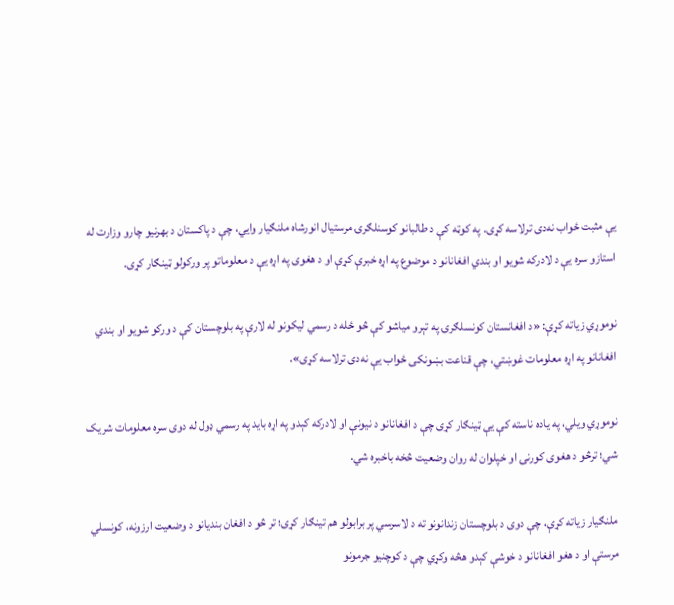یې مثبت ځواب نه‌دی ترلاسه کړی. په کوټه کې د طالبانو کوسنلګرۍ مرستیال انورشاه ملنګیار وايي، چې د پاکستان د بهرنیو چارو وزارت له استازو سره یې د لادرکه شویو او بندي افغانانو د موضوع په اړه خبرې کړې او د هغوی په اړه یې د معلوماتو پر ورکولو ټینګار کړی.

نوموړي زیاته کړې: «د افغانستان کونسلګرۍ په تېرو میاشو کې څو ځله د رسمي لیکونو له لارې په بلوچستان کې د ورکو شویو او بندي افغانانو په اړه معلومات غوښتي، چې قناعت بښونکی ځواب یې نه‌دی ترلاسه کړی».

نوموړي ویلي، په یاده ناسته کې یې ټینګار کړی چې د افغانانو د نیونې او لادرکه کېدو په اړه باید په رسمي ډول له دوی سره معلومات شریک شي؛ ترڅو د هغوی کورنۍ او خپلوان له روان وضعیت څخه باخبره شي.

ملنګیار زیاته کړې، چې دوی د بلوچستان زندانونو ته د لاسرسي پر برابولو هم تینګار کړی؛ تر څو د افغان بندیانو د وضعیت ارزونه، کونسلي مرستې او د هغو افغانانو د خوشې کېدو هڅه وکړي چې د کوچنیو جرمونو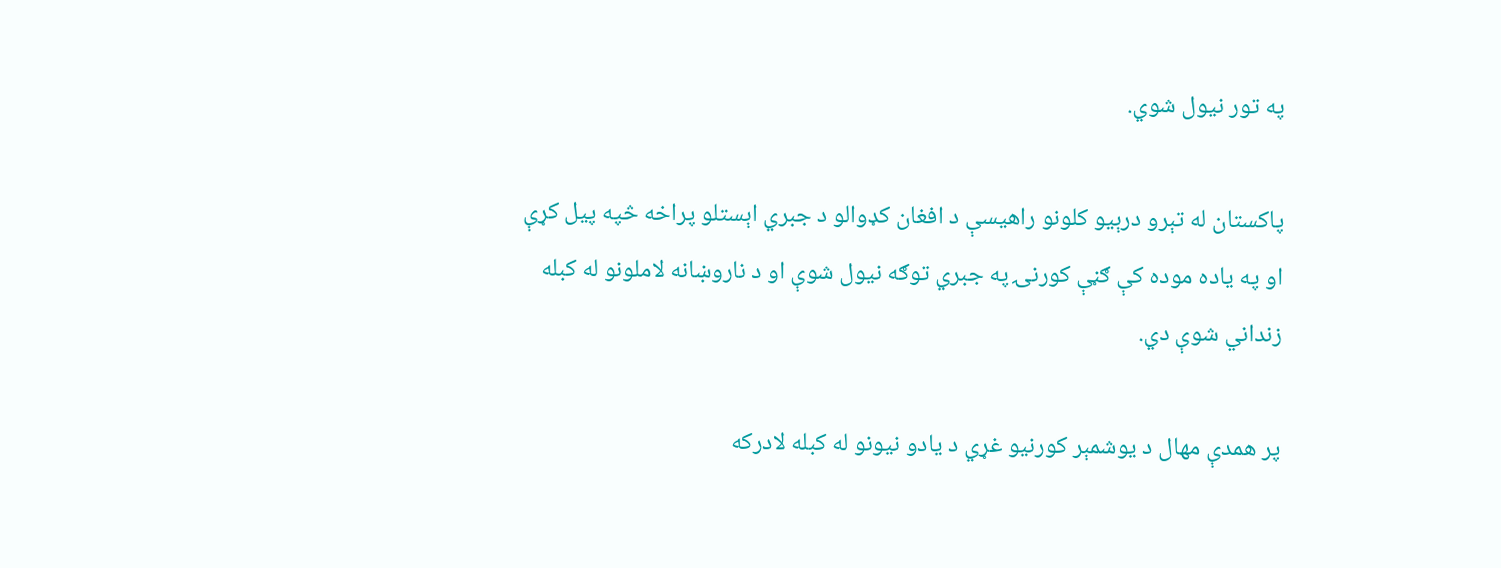په تور نیول شوي.

پاکستان له تېرو درېیو کلونو راهیسې د افغان کډوالو د جبري اېستلو پراخه څپه پيل کړې او په یاده موده کې ګڼې کورنۍ په جبري توګه نیول شوې او د ناروښانه لاملونو له کبله زنداني شوې دي.

پر همدې مهال د یوشمېر کورنیو غړي د یادو نیونو له کبله لادرکه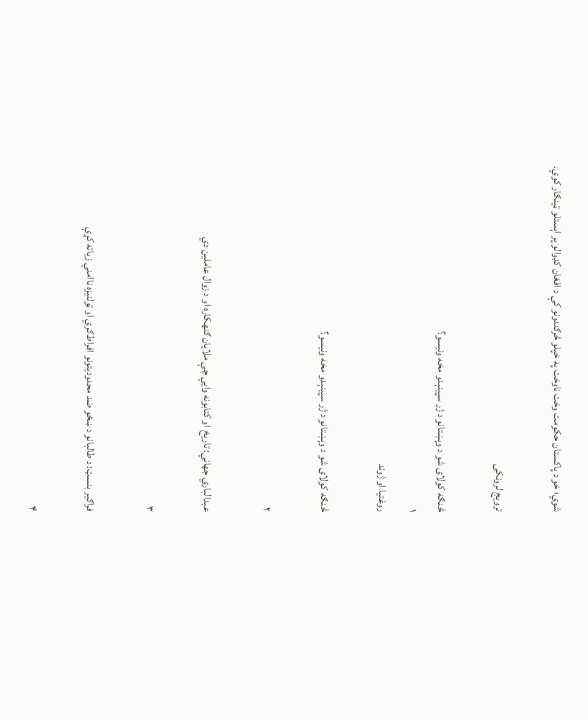شوي؛ خو د پاکستان حکومت وخت ناوخت په خپلو څرګندونو کې د افغان کډوالو پر اېستلو ټینګار کوي.

ترویج لرونکی

څنګه کولای شو د وېښتانو د ژر سپینېدو مخه ونیسو؟
۱
روغتیا او ژوند

څنګه کولای شو د وېښتانو د ژر سپینېدو مخه ونیسو؟

۲

عبدالباري جهاني: تاریخ او کتابونه وايي چې ملایان ګنهکاره او د زوال عاملین دي

۳

فراګیر بنسټ: د طالبانو د ښځو ضد محدودیتونو افراط‌ګري او ټولنیزه ناامني زیاته کړې

۴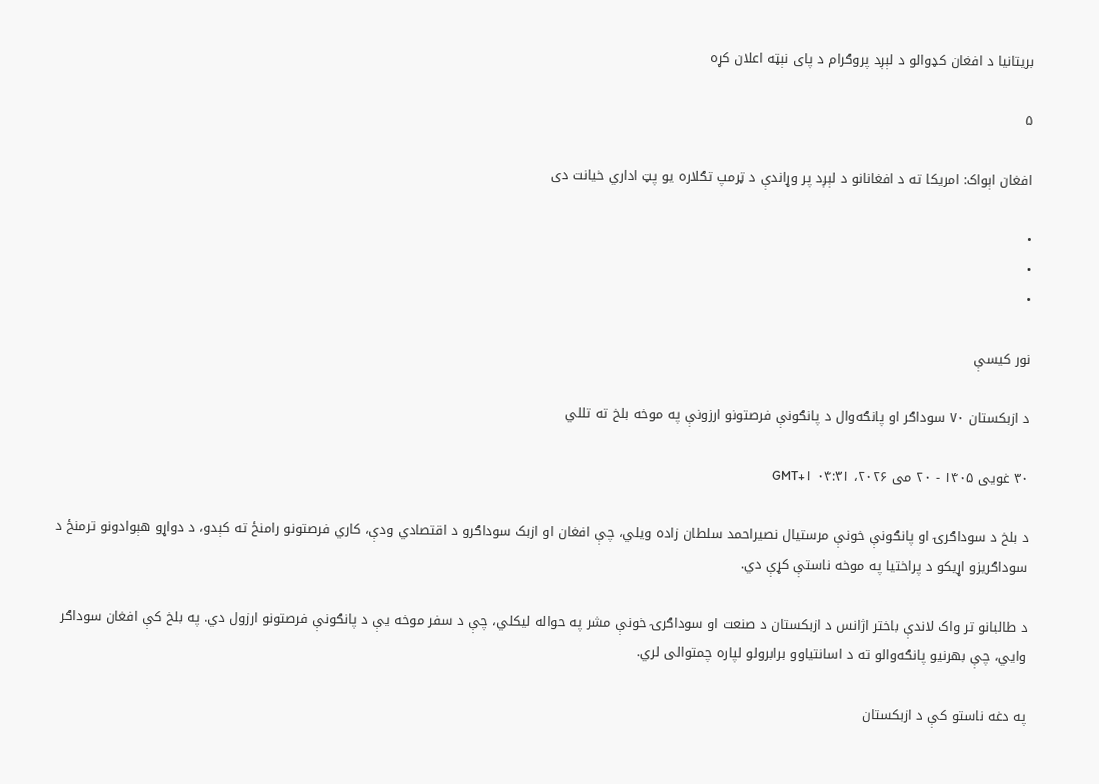بریتانیا د افغان کډوالو د لېږد پروګرام د پای نېټه اعلان کړه

۵

افغان اېواک: امریکا ته د افغانانو د لېږد پر وړاندې د ټرمپ تګلاره یو پټ اداري خیانت دی

•
•
•

نور کیسې

د ازبکستان ۷۰ سوداګر او پانګه‌وال د پانګونې فرصتونو ارزونې په موخه بلخ ته تللي

۳۰ غویی ۱۴۰۵ - ۲۰ می ۲۰۲۶، ۰۴:۳۱ GMT+۱

د بلخ د سوداګرۍ او پانګونې خونې مرستیال نصیراحمد سلطان زاده ویلي، چې افغان او ازبک سوداګرو د اقتصادي ودې، کاري فرصتونو رامنځ ته کېدو، د دواړو هېوادونو ترمنځ د سوداګریزو اړیکو د پراختیا په موخه ناستې کړې دي.

د طالبانو تر واک لاندې باختر اژانس د ازبکستان د صنعت او سوداګرۍ خونې مشر په حواله لیکلي، چې د سفر موخه یې د پانګونې فرصتونو ارزول دي. په بلخ کې افغان سوداګر وایي، چې بهرنیو پانګه‌والو ته د اسانتیاوو برابرولو لپاره چمتوالی لري.

په دغه ناستو کې د ازبکستان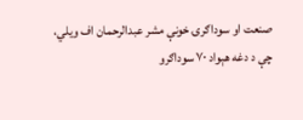صنعت او سوداګرۍ خونې مشر عبدالرحمان ‌اف ویلي، چې د دغه هېواد ۷۰ سوداګرو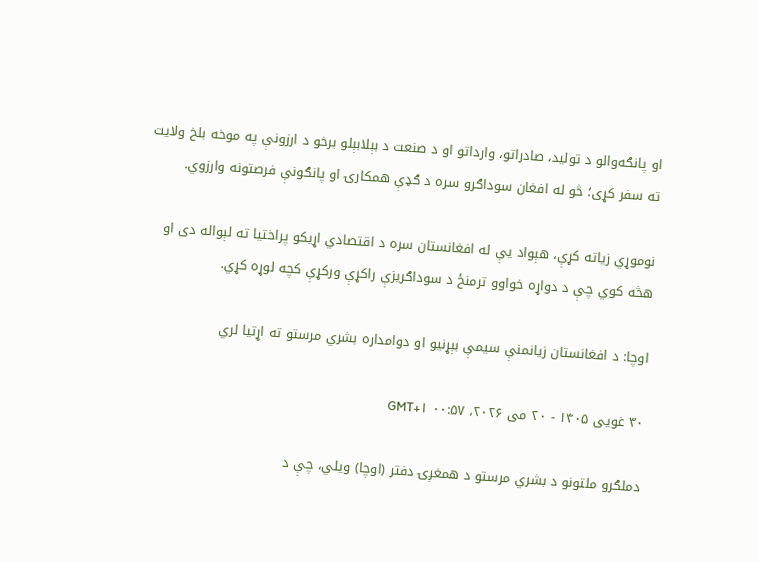او پانګه‌والو د تولید، صادراتو، وارداتو او د صنعت د بېلابېلو برخو د ارزونې په موخه بلخ ولایت ته سفر کړی؛ څو له افغان سوداګرو سره د ګډې همکارۍ او پانګونې فرصتونه وارزوي.

نوموړي زیاته کړې، هېواد یې له افغانستان سره د اقتصادي اړیکو پراختیا ته لېواله دی او هڅه کوي چې د دواړه خواوو ترمنځ د سوداګریزې راکړې ورکړې کچه لوړه کړي.

اوچا: د افغانستان زیانمنې سیمې بېړنیو او دوامداره بشري مرستو ته اړتیا لري

۳۰ غویی ۱۴۰۵ - ۲۰ می ۲۰۲۶، ۰۰:۵۷ GMT+۱

دملګرو ملتونو د بشري مرستو د همغږۍ دفتر (اوچا) ویلي، چې د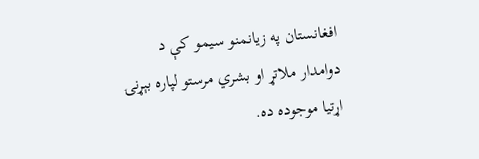افغانستان په زیانمنو سیمو کې د دوامدار ملاتړ او بشري مرستو لپاره بېړنۍ اړتیا موجوده ده.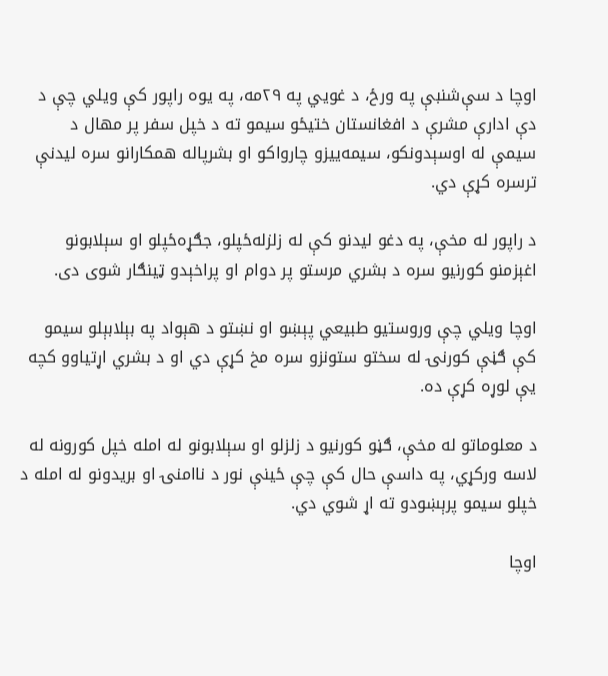اوچا د سې‌شنبې په ورځ، د غويي په ۲۹مه، په یوه راپور کې ویلي چې د دې ادارې مشرې د افغانستان ختیځو سیمو ته د خپل سفر پر مهال د سیمې له اوسېدونکو، سیمه‌ییزو چارواکو او بشرپاله همکارانو سره لیدنې ترسره کړې دي.

د راپور له مخې، په دغو لیدنو کې له زلزله‌ځپلو، جګړه‌ځپلو او سېلابونو اغېزمنو کورنیو سره د بشري مرستو پر دوام او پراخېدو ټینګار شوی دی.

اوچا ویلي چې وروستیو طبیعي پېښو او نښتو د هېواد په بېلابېلو سیمو کې ګڼې کورنۍ له سختو ستونزو سره مخ کړې دي او د بشري اړتیاوو کچه یې لوړه کړې ده.

د معلوماتو له مخې، ګڼو کورنیو د زلزلو او سېلابونو له امله خپل کورونه له لاسه ورکړي، په داسې حال کې چې ځینې نور د ناامنۍ او بریدونو له امله د خپلو سیمو پرېښودو ته اړ شوي دي.

اوچا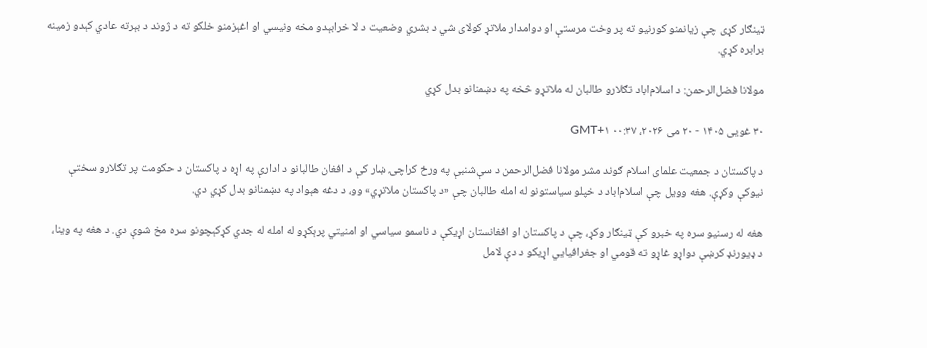ټینګار کړی چې زیانمنو کورنیو ته پر وخت مرستې او دوامدار ملاتړ کولای شي د بشري وضعیت د لا خرابېدو مخه ونیسي او اغېزمنو خلکو ته د ژوند د بېرته عادي کېدو زمینه برابره کړي.

مولانا فضل‌الرحمن: د اسلام‌اباد تګلارو طالبان له ملاتړو څخه په دښمنانو بدل کړي

۳۰ غویی ۱۴۰۵ - ۲۰ می ۲۰۲۶، ۰۰:۳۷ GMT+۱

د پاکستان د جمعیت علمای اسلام ګوند مشر مولانا فضل‌الرحمن د سې‌شنبې په ورځ کراچۍ ښار کې د افغان طالبانو د ادارې په اړه د پاکستان د حکومت پر تګلارو سختې نیوکې وکړې. هغه وویل چې اسلام‌اباد د خپلو سیاستونو له امله طالبان چې «د پاکستان ملاتړي» وو، د دغه هېواد په دښمنانو بدل کړي دي.

هغه له رسنیو سره په خبرو کې ټینګار وکړ، چې د پاکستان او افغانستان اړیکې د ناسمو سیاسي او امنیتي پرېکړو له امله له جدي کړکېچونو سره مخ شوې دي. د هغه په وینا، د ډیورنډ کرښې دواړو غاړو ته قومي او جغرافیایي اړیکو د دې لامل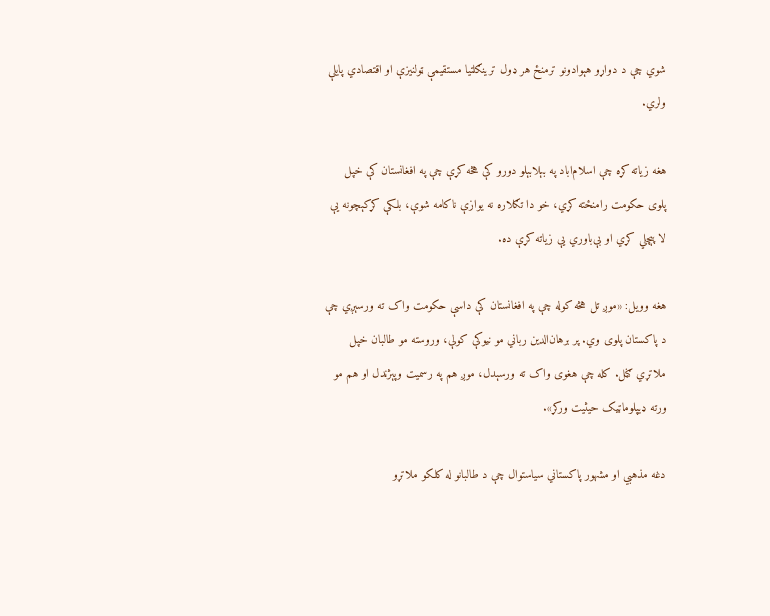شوي چې د دواړو هېوادونو ترمنځ هر ډول ترینګلتیا مستقیمې ټولنیزې او اقتصادي پایلې ولري.

هغه زیاته کړه چې اسلام‌اباد په بېلابېلو دورو کې هڅه کړې چې په افغانستان کې خپل پلوى حکومت رامنځته کړي، خو دا تګلاره نه یوازې ناکامه شوې، بلکې کړکېچونه یې لا پېچلي کړي او بې‌باوري یې زیاته کړې ده.

هغه وویل: «موږ تل هڅه کوله چې په افغانستان کې داسې حکومت واک ته ورسېږي چې د پاکستان پلوی وي. پر برهان‌الدین رباني مو نیوکې کولې، وروسته مو طالبان خپل ملاتړي ګڼل. کله چې هغوی واک ته ورسېدل، موږ هم په رسمیت وپېژندل او هم مو ورته ډیپلوماټیک حیثیت ورکړ».

دغه مذهبي او مشهور پاکستاني سیاستوال چې د طالبانو له کلکو ملاتړو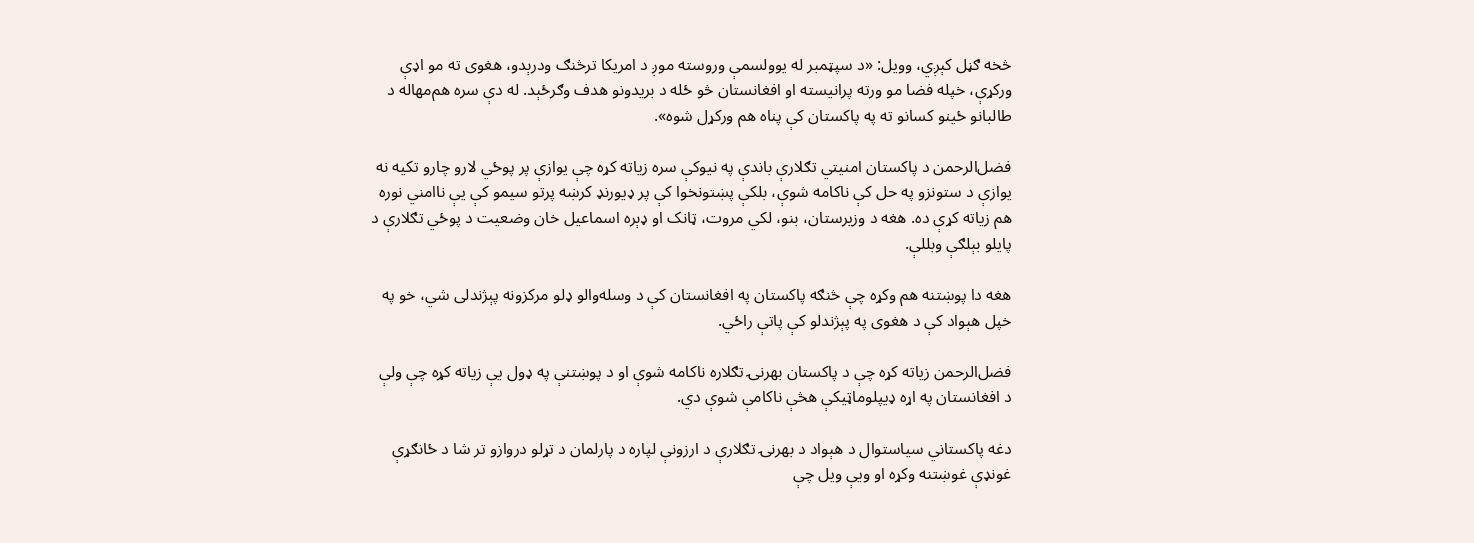څخه ګڼل کېږي، وویل: «د سپټمبر له یوولسمې وروسته موږ د امریکا ترڅنګ ودرېدو، هغوی ته مو اډې ورکړې، خپله فضا مو ورته پرانیسته او افغانستان څو ځله د بریدونو هدف وګرځېد. له دې سره هم‌مهاله د طالبانو ځینو کسانو ته په پاکستان کې پناه هم ورکړل شوه».

فضل‌الرحمن د پاکستان امنیتي تګلارې باندې په نیوکې سره زیاته کړه چې یوازې پر پوځي لارو چارو تکیه نه یوازې د ستونزو په حل کې ناکامه شوې، بلکې پښتونخوا کې پر ډیورنډ کرښه پرتو سیمو کې یې ناامني نوره هم زیاته کړې ده. هغه د وزیرستان، بنو، لکي مروت، ټانک او ډېره اسماعیل خان وضعیت د پوځي تګلارې د پایلو بېلګې وبللې.

هغه دا پوښتنه هم وکړه چې څنګه پاکستان په افغانستان کې د وسله‌والو ډلو مرکزونه پېژندلی شي، خو په خپل هېواد کې د هغوی په پېژندلو کې پاتې راځي.

فضل‌الرحمن زیاته کړه چې د پاکستان بهرنۍ تګلاره ناکامه شوې او د پوښتنې په ډول یې زیاته کړه چې ولې د افغانستان په اړه ډیپلوماټیکې هڅې ناکامې شوې دي.

دغه پاکستاني سیاستوال د هېواد د بهرنۍ تګلارې د ارزونې لپاره د پارلمان د تړلو دروازو تر شا د ځانګړې غونډې غوښتنه وکړه او ویې ویل چې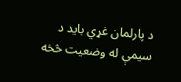د پارلمان غړي باید د سیمې له وضعیت څخه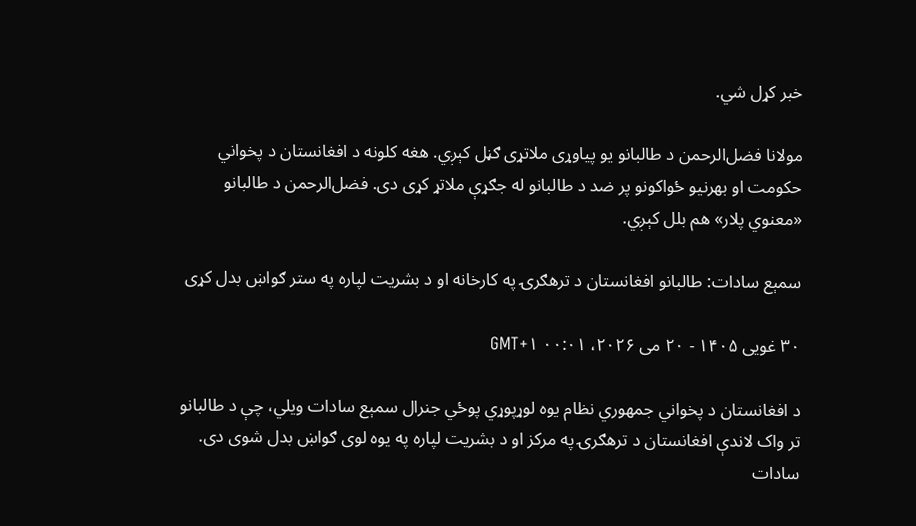خبر کړل شي.

مولانا فضل‌الرحمن د طالبانو یو پیاوړی ملاتړی ګڼل کېږي. هغه کلونه د افغانستان د پخواني حکومت او بهرنیو ځواکونو پر ضد د طالبانو له جګړې ملاتړ کړی دی. فضل‌الرحمن د طالبانو «معنوي پلار» هم بلل کېږي.

سمېع سادات: طالبانو افغانستان د ترهګرۍ په کارخانه او د بشریت لپاره په ستر ګواښ بدل کړی

۳۰ غویی ۱۴۰۵ - ۲۰ می ۲۰۲۶، ۰۰:۰۱ GMT+۱

د افغانستان د پخواني جمهوري نظام یوه لوړپوړي پوځي جنرال سمېع سادات ویلي، چې د طالبانو تر واک لاندې افغانستان د ترهګرۍ په مرکز او د بشریت لپاره په یوه لوی ګواښ بدل شوی دی. سادات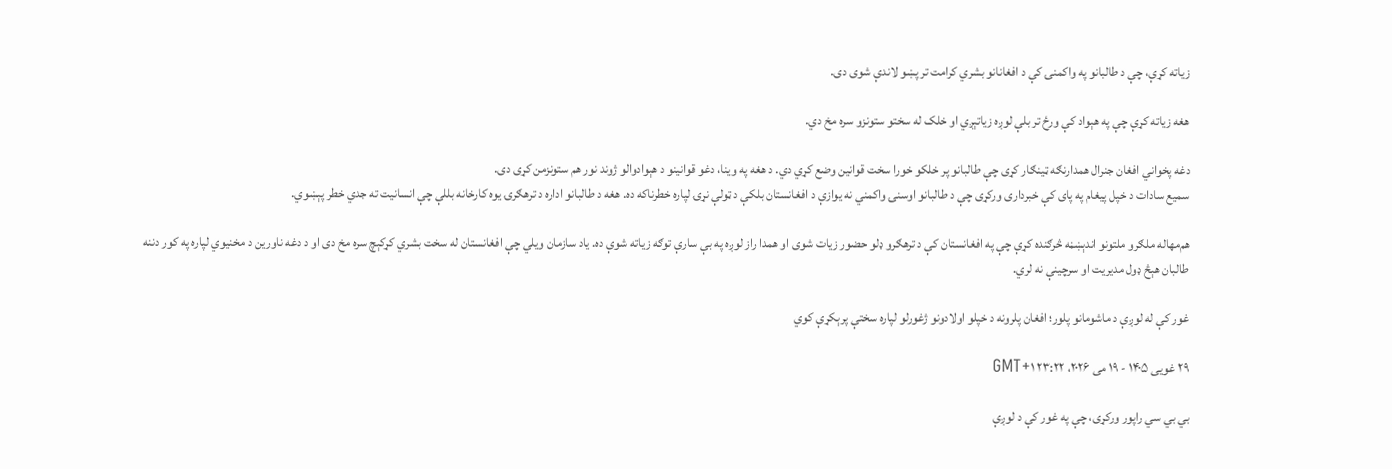زیاته کړې، چې د طالبانو په واکمنۍ کې د افغانانو بشري کرامت تر پښو لاندې شوی دی.

هغه زیاته کړې چې په هېواد کې ورځ تر بلې لوږه زیاتېږي او خلک له سختو ستونزو سره مخ دي.

دغه پخواني افغان جنرال همدارنګه ټینګار کړی چې طالبانو پر خلکو خورا سخت قوانین وضع کړي دي. د هغه په وینا، دغو قوانینو د هېوادوالو ژوند نور هم ستونزمن کړی دی.
سمیع سادات د خپل پیغام په پای کې خبرداری ورکړی چې د طالبانو اوسنۍ واکمني نه یوازې د افغانستان بلکې د ټولې نړۍ لپاره خطرناکه ده. هغه د طالبانو اداره د ترهګرۍ یوه کارخانه بللې چې انسانیت ته جدي خطر پېښوي.

هم‌مهاله ملګرو ملتونو اندېښڼه څرګنده کړې چې په افغانستان کې د ترهګرو ډلو حضور زیات شوی او همدا راز لوږه په بې سارې توګه زیاته شوې ده. یاد سازمان ویلي چې افغانستان له سخت بشري کړکېچ سره مخ دی او د دغه ناورین د مخنیوي لپاره په کور دننه طالبان هېڅ ډول مدیریت او سرچینې نه لري.

غور کې له لوږې د ماشومانو پلور؛ افغان پلرونه د خپلو اولادونو ژغورلو لپاره سختې پرېکړې کوي

۲۹ غویی ۱۴۰۵ - ۱۹ می ۲۰۲۶، ۲۳:۲۲ GMT+۱

بي بي سي راپور ورکړی، چې په غور کې د لوږې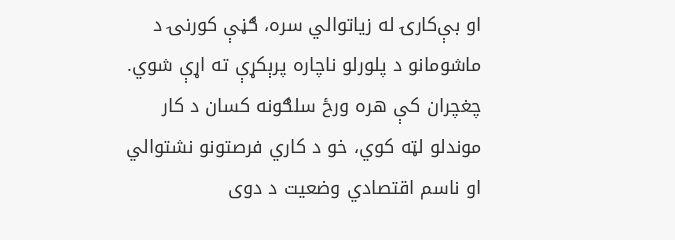او بې‌کارۍ له زیاتوالي سره، ګڼې کورنۍ د ماشومانو د پلورلو ناچاره پرېکړې ته اړې شوي. چغچران کې هره ورځ سلګونه کسان د کار موندلو لټه کوي، خو د کاري فرصتونو نشتوالي او ناسم اقتصادي وضعیت د دوی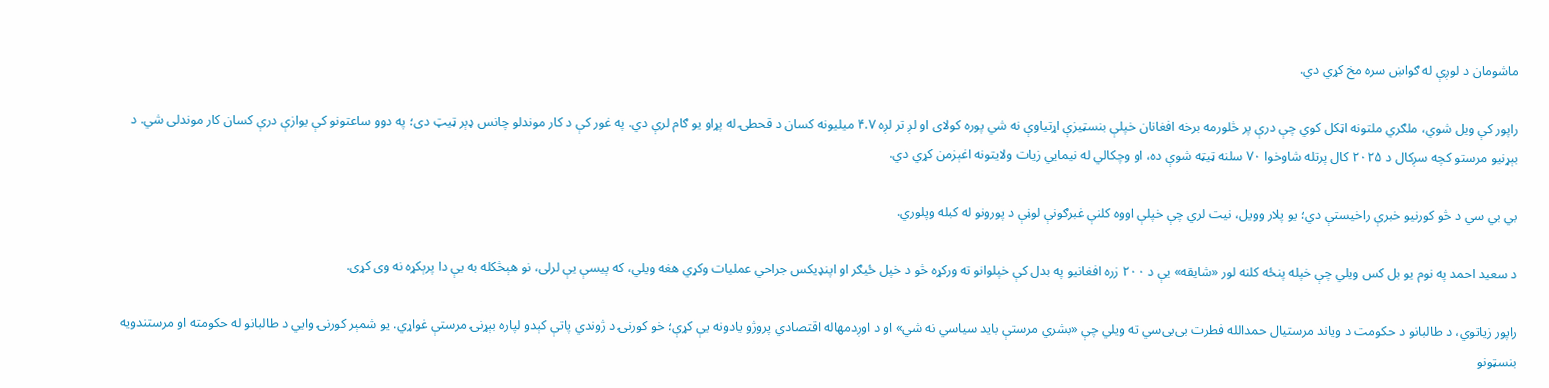ماشومان د لوږې له ګواښ سره مخ کړي دي.

راپور کې ویل شوي، ملګري ملتونه اټکل کوي چې درې پر څلورمه برخه افغانان خپلې بنسټیزې اړتیاوې نه شي پوره کولای او لږ تر لږه ۴.۷ میلیونه کسان د قحطۍ له پړاو یو ګام لرې دي. په غور کې د کار موندلو چانس ډېر ټیټ دی؛ په دوو ساعتونو کې یوازې درې کسان کار موندلی شي. د بېړنیو مرستو کچه سږکال د ۲۰۲۵ کال پرتله شاوخوا ۷۰ سلنه ټیټه شوې ده، او وچکالي له نیمایي زیات ولایتونه اغېزمن کړي دي.

بي بي سي د څو کورنیو خبرې راخیستې دي؛ يو پلار وویل، ‌نیت لري چې خپلې اووه کلنې غبرګونې لوڼې د پورونو له کبله وپلوري.

د سعید احمد په نوم یو بل کس ویلي چې خپله پنځه کلنه لور «شایقه» یې د ۲۰۰ زره افغانیو په بدل کې خپلوانو ته ورکړه څو د خپل ځیګر او اپنډیکس جراحي عملیات وکړي هغه ویلي، که پیسې یې لرلی، نو هېڅکله به یې دا پرېکړه نه وی کړی.

راپور زیاتوي، د طالبانو د حکومت د ویاند مرستیال حمدالله فطرت بی‌بی‌سي ته ویلي چې «بشري مرستې باید سیاسي نه شي» او د اوږدمهاله اقتصادي پروژو یادونه یې کړې؛ خو کورنۍ د ژوندي پاتې کېدو لپاره بېړنۍ مرستې غواړي. یو شمېر کورنۍ وايي د طالبانو له حکومته او مرستندویه بنسټونو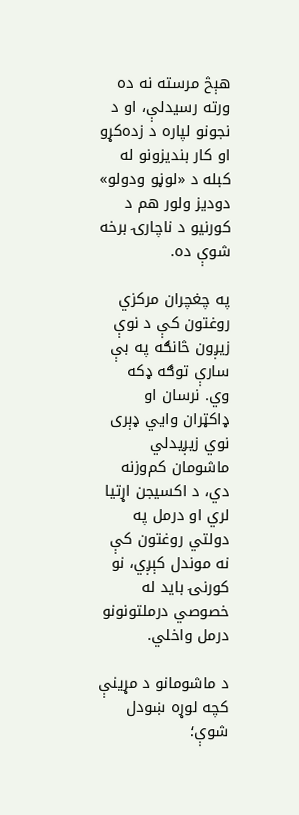هېڅ مرسته نه ده ورته رسیدلې، او د نجونو لپاره د زده‌کړو او کار بندیزونو له کبله د «لوڼو ودولو» دودیز ولور هم د کورنیو د ناچارۍ برخه شوې ده.

په چغچران مرکزي روغتون کې د نوې زیږون څانګه په بې سارې توګه ډکه وي. نرسان او ډاکټران وايي ډېری نوي زیږیدلي ماشومان کم‌وزنه دي، د اکسیجن اړتیا لري او درمل په دولتي روغتون کې نه موندل کېږي، نو کورنۍ باید له خصوصي درملتونونو درمل واخلي.

د ماشومانو د مړینې کچه لوړه ښودل شوې؛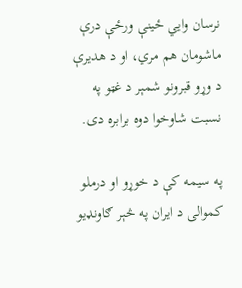نرسان وایي ځینې ورځې درې ماشومان هم مري، او د هدیرې د وړو قبرونو شمېر د غټو په نسبت شاوخوا دوه برابره دی.

په سیمه کې د خوړو او درملو کموالی د ایران په څېر ګاونډیو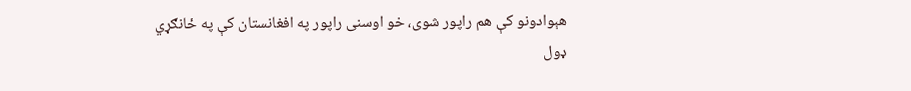هېوادونو کې هم راپور شوی، خو اوسنی راپور په افغانستان کې په ځانګړي ډول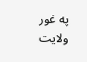په غور ولایت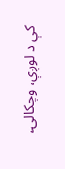کې د لوږې، وچکالۍ،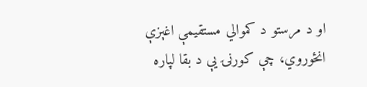او د مرستو د کموالي مستقیمې اغېزې انځوروي، چې کورنۍ یې د بقا لپاره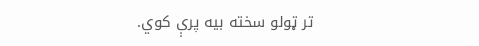تر ټولو سخته بیه پرې کوي.